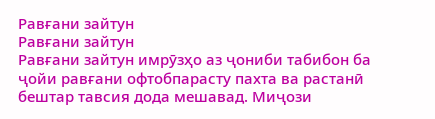Равғани зайтун
Равғани зайтун
Равғани зайтун имрӯзҳо аз ҷониби табибон ба ҷойи равғани офтобпарасту пахта ва растанӣ бештар тавсия дода мешавад. Миҷози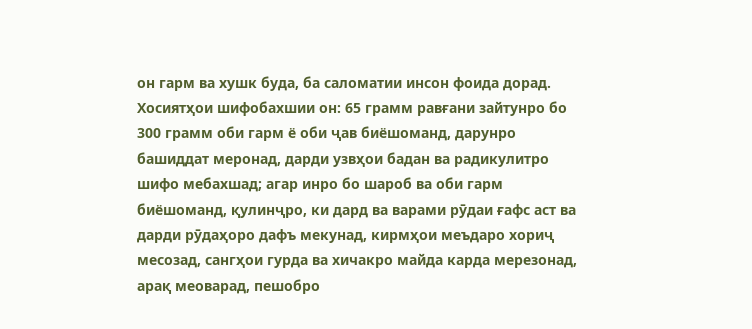он гарм ва хушк буда, ба саломатии инсон фоида дорад.
Хосиятҳои шифобахшии он: 65 грамм равғани зайтунро бо 300 грамм оби гарм ё оби ҷав биёшоманд, дарунро башиддат меронад, дарди узвҳои бадан ва радикулитро шифо мебахшад; агар инро бо шароб ва оби гарм биёшоманд, қулинҷро, ки дард ва варами рӯдаи ғафс аст ва дарди рӯдаҳоро дафъ мекунад, кирмҳои меъдаро хориҷ месозад, сангҳои гурда ва хичакро майда карда мерезонад, арақ меоварад, пешобро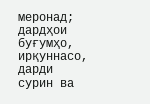меронад; дардҳои буғумҳо, ирқуннасо, дарди сурин ва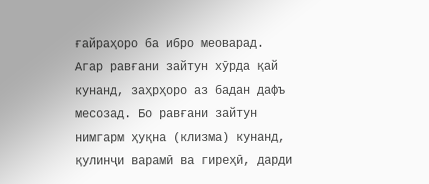ғайраҳоро ба ибро меоварад. Агар равғани зайтун хӯрда қай кунанд, заҳрҳоро аз бадан дафъ месозад. Бо равғани зайтун нимгарм ҳуқна (клизма) кунанд, қулинҷи варамӣ ва гиреҳӣ, дарди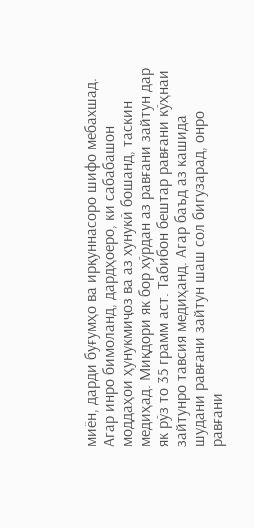миён, дарди буғумҳо ва ирқуннасоро шифо мебахшад. Агар инро бимоланд, дардҳоеро, ки сабабашон моддаҳои ҳунукмиҷоз ва аз хунукӣ бошанд, таскин медиҳад. Миқдори як бор хӯрдан аз равғани зайтун дар як рӯз то 35 грамм аст. Табибон бештар равғани кӯҳнаи зайтунро тавсия медиҳанд. Агар баъд аз кашида шудани равғани зайтун шаш сол бигузарад, онро равғани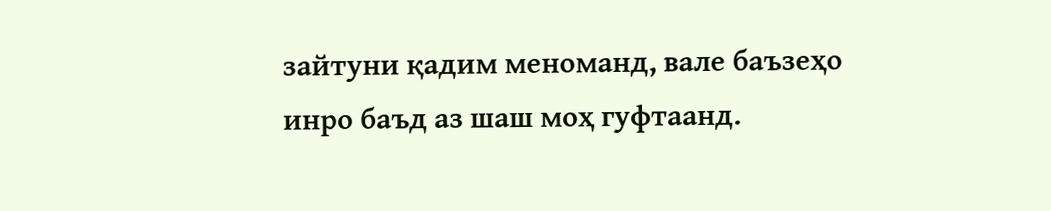зайтуни қадим меноманд, вале баъзеҳо инро баъд аз шаш моҳ гуфтаанд.